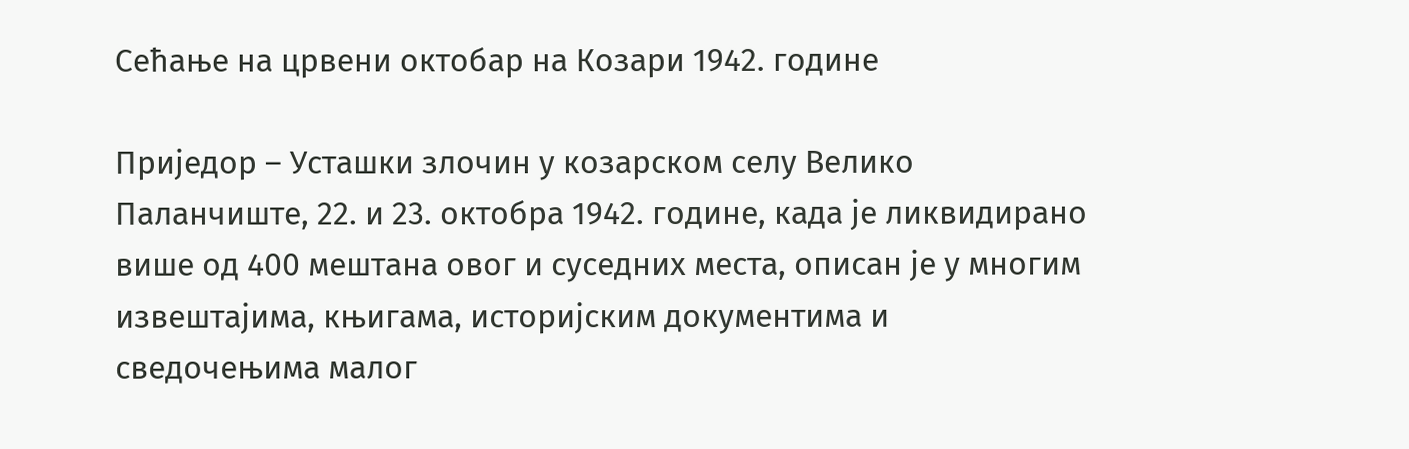Сећање на црвени октобар на Козари 1942. године

Приједор – Усташки злочин у козарском селу Велико Паланчиште, 22. и 23. октобра 1942. године, када је ликвидирано више од 400 мештана овог и суседних места, описан је у многим извештајима, књигама, историјским документима и сведочењима малог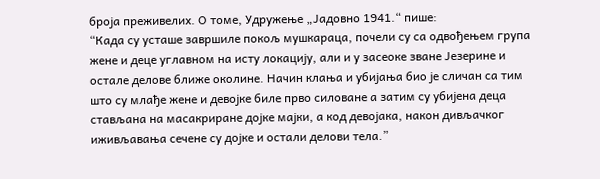броја преживелих. О томе, Удружење „Јадовно 1941.“ пише:
“Када су усташе завршиле покољ мушкараца, почели су са одвођењем група жене и деце углавном на исту локацију, али и у засеоке зване Језерине и остале делове ближе околине. Начин клања и убијања био је сличан са тим што су млађе жене и девојке биле прво силоване а затим су убијена деца стављана на масакриране дојке мајки, а код девојака, након дивљачког иживљавања сечене су дојке и остали делови тела.”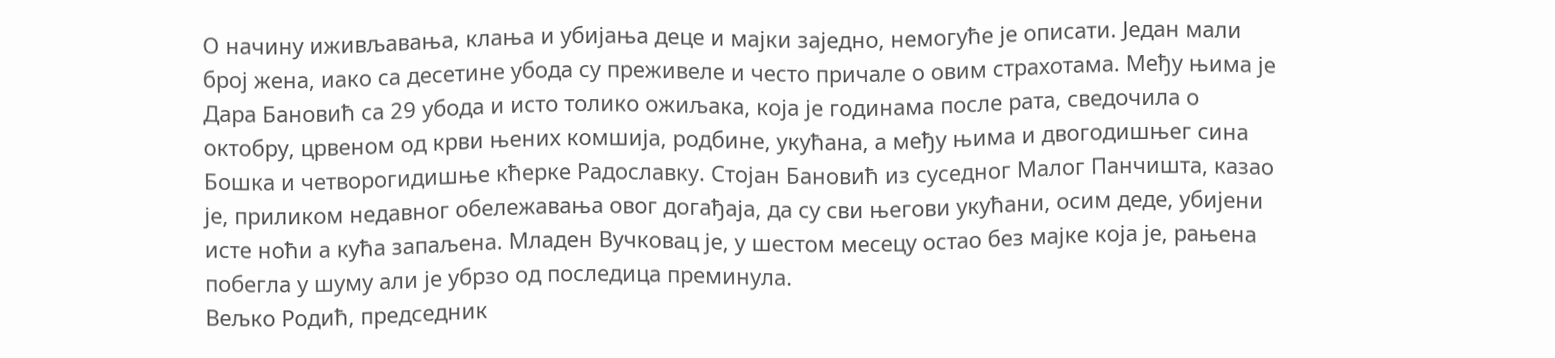О начину иживљавања, клања и убијања деце и мајки заједно, немогуће је описати. Један мали број жена, иако са десетине убода су преживеле и често причале о овим страхотама. Међу њима је Дара Бановић са 29 убода и исто толико ожиљака, која је годинама после рата, сведочила о октобру, црвеном од крви њених комшија, родбине, укућана, а међу њима и двогодишњег сина Бошка и четворогидишње кћерке Радославку. Стојан Бановић из суседног Малог Панчишта, казао је, приликом недавног обележавања овог догађаја, да су сви његови укућани, осим деде, убијени исте ноћи а кућа запаљена. Младен Вучковац је, у шестом месецу остао без мајке која је, рањена побегла у шуму али је убрзо од последица преминула.
Вељко Родић, председник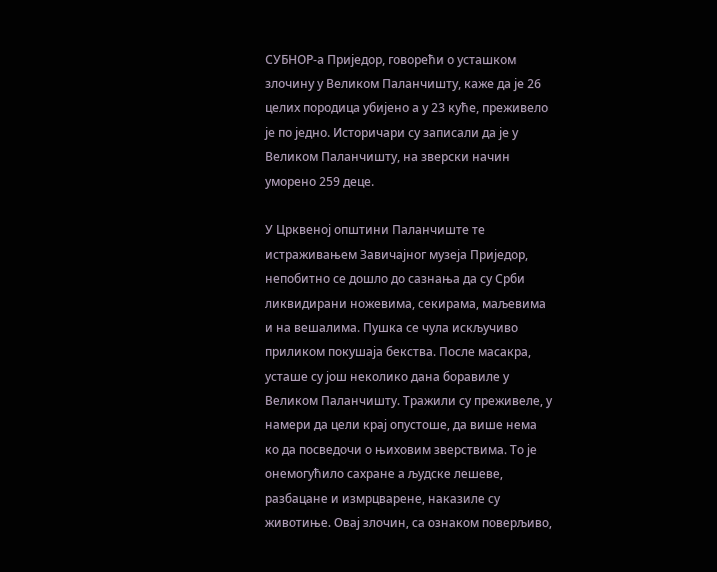СУБНОР-а Приједор, говорећи о усташком злочину у Великом Паланчишту, каже да је 26 целих породица убијено а у 23 куће, преживело је по једно. Историчари су записали да је у Великом Паланчишту, на зверски начин уморено 259 деце.

У Црквеној општини Паланчиште те истраживањем Завичајног музеја Приједор, непобитно се дошло до сазнања да су Срби ликвидирани ножевима, секирама, маљевима и на вешалима. Пушка се чула искључиво приликом покушаја бекства. После масакра, усташе су још неколико дана боравиле у Великом Паланчишту. Тражили су преживеле, у намери да цели крај опустоше, да више нема ко да посведочи о њиховим зверствима. То је онемогућило сахране а људске лешеве, разбацане и измрцварене, наказиле су животиње. Овај злочин, са ознаком поверљиво,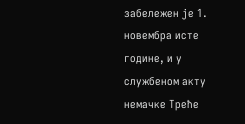забележен је 1. новембра исте године, и у службеном акту немачке Треће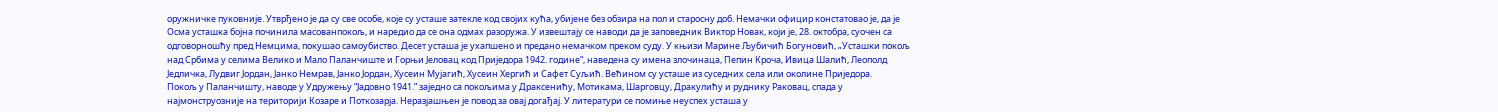оружничке пуковније. Утврђено је да су све особе, које су усташе затекле код својих кућа, убијене без обзира на пол и старосну доб. Немачки официр констатовао је, да је Осма усташка бојна починила масованпокољ, и наредио да се она одмах разоружа. У извештају се наводи да је заповедник Виктор Новак, који је, 28. октобра, суочен са одговорношћу пред Немцима, покушао самоубиство. Десет усташа је ухапшено и предано немачком преком суду. У књизи Марине Љубичић Богуновић, „Усташки покољ над Србима у селима Велико и Мало Паланчиште и Горњи Јеловац код Приједора 1942. године“, наведена су имена злочинаца, Пепин Кроча, Ивица Шалић, Леополд Једличка, Лудвиг Јордан, Јанко Немрав, Јанко Јордан, Хусеин Мујагић, Хусеин Хергић и Сафет Суљић. Већином су усташе из суседних села или околине Приједора.
Покољ у Паланчишту, наводе у Удружењу “Јадовно 1941.” заједно са покољима у Драксенићу, Мотикама, Шарговцу, Дракулићу и руднику Раковац, спада у најмонструозније на територији Козаре и Поткозарја. Неразјашњен је повод за овај догађај. У литератури се помиње неуспех усташа у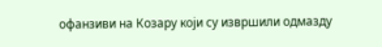офанзиви на Козару који су извршили одмазду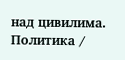над цивилима.
Политика /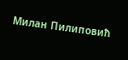Милан Пилиповић